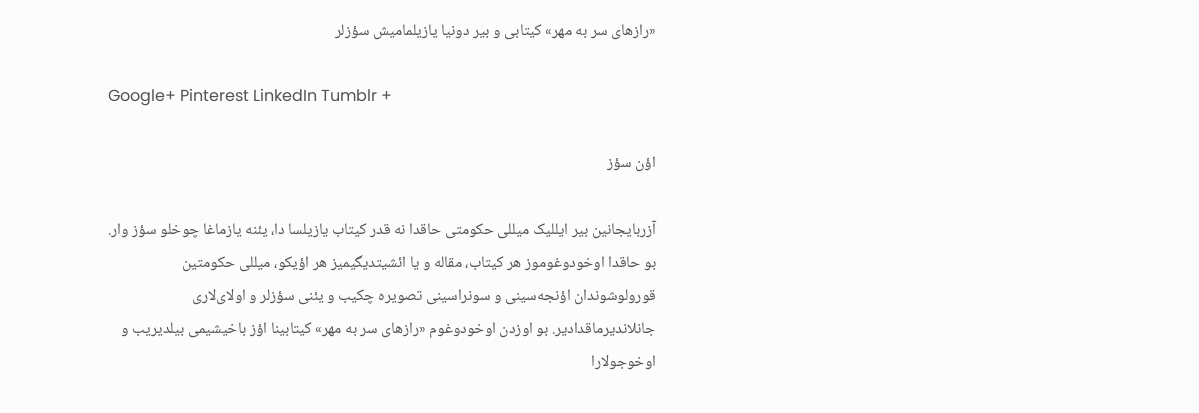«رازهای سر به مهر» کیتابی و بیر دونیا یازیلمامیش سؤزلر

Google+ Pinterest LinkedIn Tumblr +

اؤن سؤز

آزربایجانین بیر ایللیک میللی حکومتی حاقدا نه قدر کیتاب یازیلسا دا، یئنه یازماغا چوخلو سؤز وار. بو حاقدا اوخودوغوموز هر کیتاب، مقاله و یا ائشیتدیگیمیز هر اؤیکو، میللی حکومتین قورولوشوندان اؤنجه‌سینی و سونراسینی تصویره چکیب و یئنی سؤزلر و اولای‌لاری جانلاندیرماقدادیر. بو اوزدن اوخودوغوم «رازهای سر به مهر» کیتابینا اؤز باخیشیمی بیلدیریب و اوخوجولارا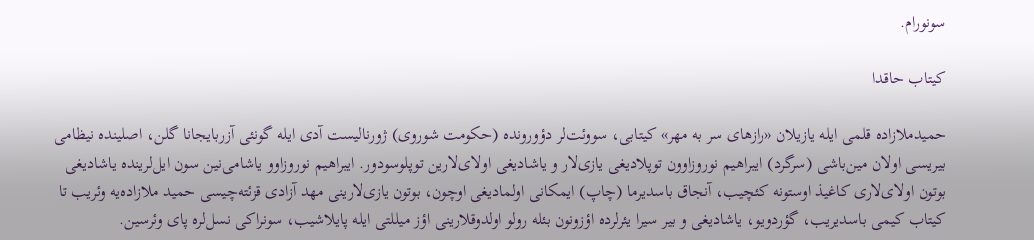سونورام.

کیتاب حاقدا

حمیدملازاده قلمی ایله یازیلان «رازهای سر به مهر» کیتابی، سووئت‌لر دؤورونده (حکومت شوروی) ژورنالیست آدی‌ ایله گونئی آزربایجانا گلن، اصلینده نیظامی بیریسی اولان مین‌باشی (سرگرد) ایبراهیم نوروزاوون توپلادیغی یازی‌لار و یاشادیغی اولای‌لارین توپلوسودور. ایبراهیم نوروزاوو یاشامی‌نین سون ایل‌لرینده یاشادیغی بوتون اولای‌لاری کاغیذ اوستونه کئچیب، آنجاق باسدیرما (چاپ) ایمکانی اولمادیغی اوچون، بوتون یازی‌لارینی مهد آزادی قزئته‌چیسی حمید ملازاده‌یه وئریب تا کیتاب کیمی باسدیریب، گؤردویو، یاشادیغی و بیر سیرا یئرلرده اؤزونون بئله رولو اولدوقلارینی اؤز میللتی ‌ایله پایلاشیب، سونراکی نسل‌لره پای وئرسین.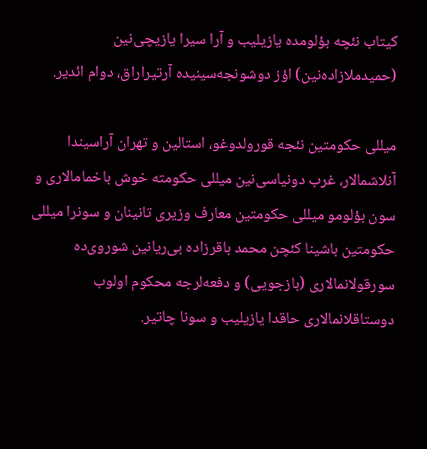کیتاب نئچه بؤلومده یازیلیب و آرا سیرا یازیچی‌نین (حمیدملازاده‌نین) اؤز دوشونجه‌سینیده آرتیراراق، دوام ائدیر.

میللی حکومتین نئجه قورولدوغو، استالین‌ و تهران آراسیندا آنلاشمالار، غرب دونیاسی‌نین میللی حکومته خوش باخمامالاری و سون بؤلومو میللی حکومتین معارف وزیری تانینان و سونرا میللی حکومتین باشینا کئچن محمد باقرزاده بی‌ریا‌نین شوروی‌ده سورقولانمالاری (بازجویی) و دفعه‌لرجه محکوم اولوب دوستاقلانمالاری حاقدا یازیلیب و سونا چاتیر.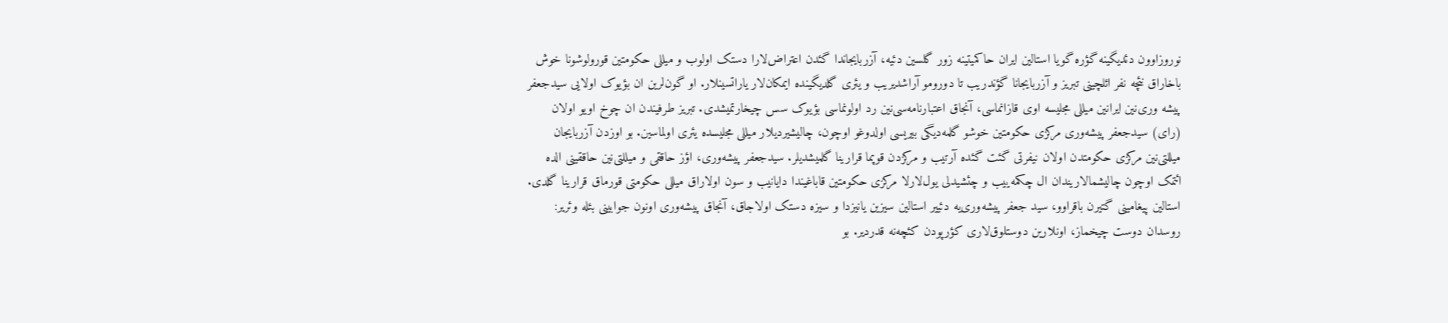نوروزاوون دئدیگینه گؤره گویا استالین ایران حاکمیتینه زور گلسین دئیه، آزربایجاندا گئدن اعتراض‌لارا دستک اولوب و میللی حکومتین قورولوشونا خوش باخاراق نئچه نفر ائلچینی تبریز و آزربایجانا گؤندریب تا دورومو آراشدیریب و یئری گلدیگینده ایمکان‌لار یاراتسینلار. او گون‌لرین ان بؤیوک اولایی سیدجعفر پیشه وری‌نین ایرانین میللی مجلیسه اوی قازانماسی، آنجاق اعتبارنامه‌سی‌نین رد اولونماسی بؤیوک سس چیخارتمیشدی. تبریز طرفیندن ان چوخ اویو اولان (رای) سیدجعفر پیشه‌وری مرکزی حکومتین خوشو گلمه‌دیگی بیریسی اولدوغو اوچون، چالیشیردیلار میللی مجلیسده یئری اولماسین. بو اوزدن آزربایجان میللتی‌نین مرکزی حکومتدن اولان نیفرتی گئت گئده آرتیب و مرکزدن قوپما قرارینا گلمیشدیلر. سیدجعفر پیشه‌وری، اؤز حاققی و میللتی‌نین حاققینی الده ائتمک اوچون چالیشمالاریندان ال چکمه‌ییب و چئشیدلی یول‌لارلا مرکزی حکومتین قاباغیندا دایانیب و سون اولاراق میللی حکومتی قورماق قرارینا گلدی. استالین‌ پیغامینی گتیرن باقراوو، سید جعفر پیشه‌وری‌یه دئییر استالین سیزین یانیزدا و سیزه دستک اولاجاق، آنجاق پیشه‌وری اونون جوابینی بئله وئریر: روسدان دوست چیخماز، اونلارین دوستلوق‌لاری کؤرپودن کئچه‌نه قدردیر. بو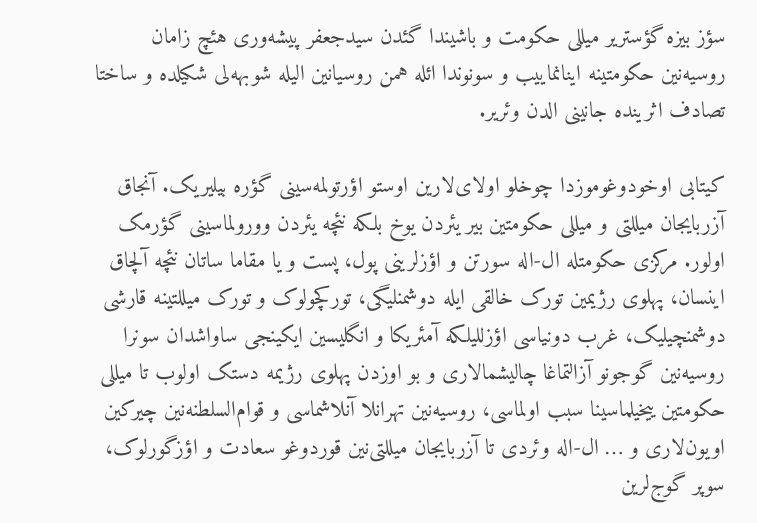سؤز بیزه گؤستریر میللی حکومت و باشیندا گئدن سیدجعفر پیشه‌وری هئچ زامان روسیه‌نین حکومتینه اینانماییب و سونوندا ائله همن روسیانین الیله شوبهه‌لی شکیلده و ساختا تصادف اثرینده جانینی الدن وئریر.

کیتابی اوخودوغوموزدا چوخلو اولای‌لارین اوستو اؤرتولمه‌سینی گؤره بیلیریک. آنجاق آزربایجان میللتی و میللی حکومتین بیر یئردن یوخ بلکه نئچه یئردن وورولماسینی گؤرمک اولور. مرکزی حکومتله ال-اله سورتن و اؤزلرینی پول، پست و یا مقاما ساتان نئچه آلچاق اینسان، پهلوی رژیمین تورک خالقی ایله دوشمنلیگی، تورکچولوک و‌ تورک میللتینه قارشی دوشمنچیلیک، غرب دونیاسی اؤزللیلکه آمئریکا و انگلیسین ایکینجی ساواشدان سونرا روسیه‌نین گوجونو آزالتماغا چالیشمالاری و بو اوزدن پهلوی رژیمه دستک اولوب تا میللی حکومتین ییخیلماسینا سبب اولماسی، روسیه‌نین تهرانلا آنلاشماسی و قوام‌السلطنه‌نین چیرکین اویون‌لاری و … ال-اله وئردی تا آزربایجان میللتی‌نین قوردوغو سعادت و اؤزگورلوک، سوپر گوج‌لرین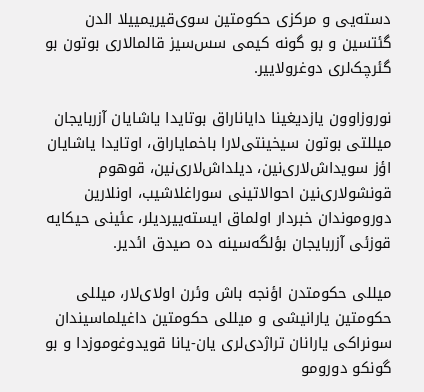دسته‌یی و مرکزی حکومتین سوی‌قیریمییلا الدن گئتسین و بو گونه کیمی سس‌سیز قالمالاری بوتون بو گئرچک‌لری دوغرولاییر.

نوروز‌اوون یازدیغینا دایاناراق بوتایدا یاشایان آزربایجان میللتی بوتون سیخینتی‌لارا باخمایاراق، او‌تایدا یاشایان اؤز سویداش‌لاری‌نین، دیلداش‌لاری‌نین، قوهوم قونشولاری‌نین احوالاتینی سوراغلاشیب، اونلارین دوروموندان خبردار اولماق ایسته‌ییردیلر، عئینی حیکایه قوزئی آزربایجان بؤلگه‌سینه‌ ده صیدق ائدیر.

میللی حکومتدن اؤنجه باش وئرن اولای‌لار، میللی حکومتین یارانیشی و میللی حکومتین داغیلماسیندان سونراکی یارانان تراژدی‌لری یان-یانا قویدوغوموزدا و بو گونکو دورومو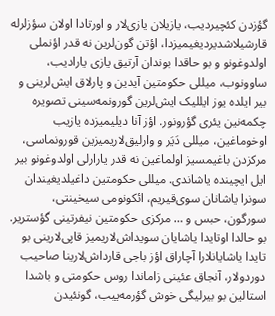گؤزدن کئچیردیب، یازیلان یازی‌لار و اورتادا اولان سؤزلرله قارشیلاشدیردیغیمیزدا، اؤتن گون‌لرین نه قدر اؤنملی اولدوغونو و بو حاقدا بوندان آرتیق یازی یارادیب، ساوونوب، میللی حکومتین آیدین و پارلاق ایش‌لرینی و بیر ایلده یوز ایللیک ایش‌لرین گورونمه‌سینی تصویره چکمه‌نین یئری گؤرونور. اؤز آنا دیلیمیزده یازیب اوخوماغین، میللی دَیَر و وارلیق‌لاریمیزین قورونماسی، مرکزدن باغیمسیز اولماغین نه قدر یارارلی اولدوغونو بیر ایل ایچینده یاشاندی. میللی حکومتین داغیلدیغیندان سونرا یاشانان سوی‌قیریم، ائکونومی سیخینتی، سورگون، حبس‌ و … مرکزی حکومتین نیفرتینی گؤستریر. بو حالدا اوتایدا یاشایان سویداش‌لاریمیز قاپی‌لارینی بو تایدا یاشایانلارا آچاراق اؤز باجی قارداش‌لارینا صاحیب دوردولار، آنجاق عئینی زاماندا روس حکومتی و باشدا استالین بو بیرلیگی خوش گؤرمه‌ییب، گونئیدن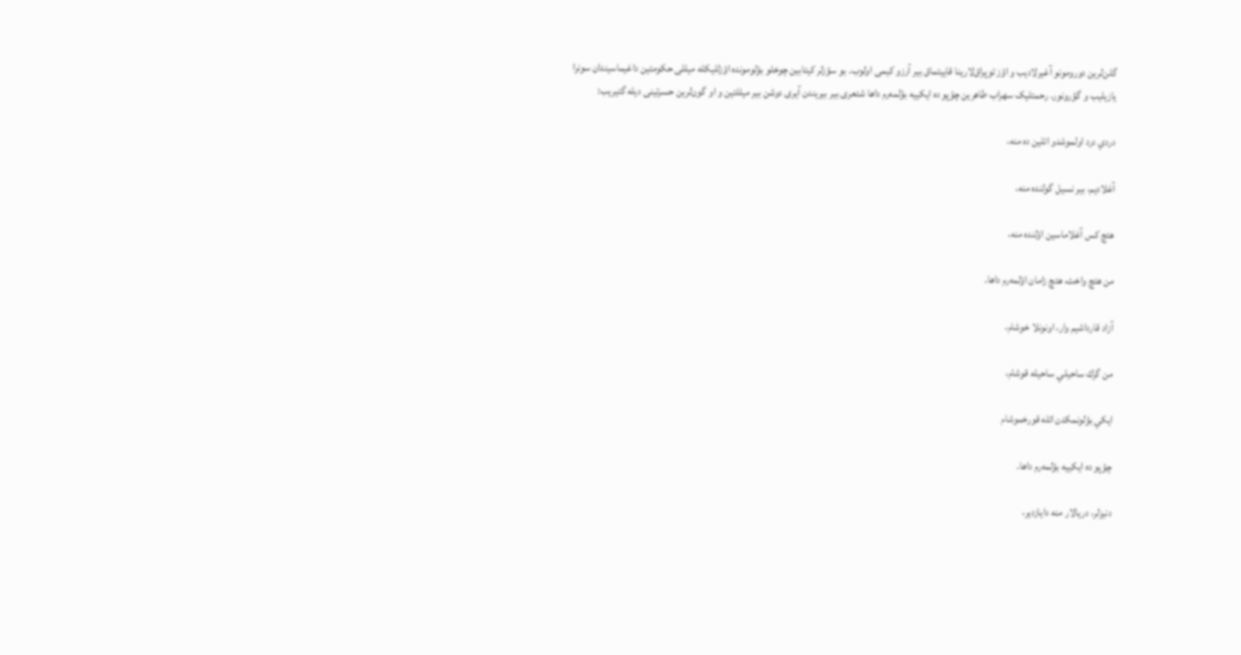گلن‌لرین دورومونو آغیرلادیب و اؤز توپراق‌لارینا قاییتماق بیر آرزو کیمی اولوب. بو سؤزلر کیتابین چوخلو بؤلومونده اؤزللیکله میللی حکومتین داغیماسیندان سونرا یازیلیب و گؤرونور. رحمتلیک سهراب طاهرین چؤپو ده ایکییه بؤلمه‌رم داها شئعری بیر بیریندن آیری دوشن بیر میللتین و او گون‌لرین حسرتینی دیله گتیریب:

دردي درد اولموشدو ائلين ده منه،

آغلاديم، بير نسيل گولنده منه،

هئچ كس آغلاماسين اؤلنده منه،

من هئچ واخت، هئچ زامان اؤلمه‌رم داها.

آزاد قارداشيم وار، اونونلا خوشام،

من گرك ساحيلي ساحيله قوشام،

ايكي بؤلونمكدن ائله قورخموشام

چؤپو‌ ده ايكييه بؤلمه‌رم داها.

دنيزلر، دريالار منه دايازدير،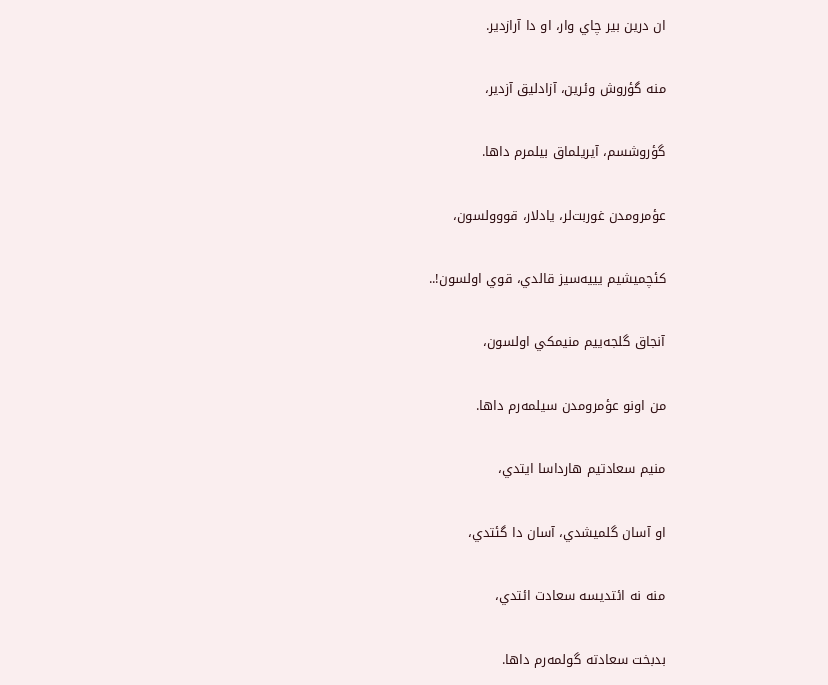ان درين بير چاي وار، او دا آرازدير.

منه گؤروش وئرين، آزادليق آزدير،

گؤروشسم، آيريلماق بيلمرم داها.

عؤمرومدن غوربت‌لر، يادلار، قووولسون،

كئچميشيم يييه‌سيز قالدي، قوي اولسون!..

آنجاق گلجه‌ييم منيمكي اولسون،

من اونو عؤمرومدن سيلمه‌رم داها.

منيم سعادتيم هارداسا ايتدي،

او آسان گلميشدي، آسان دا گئتدي،

منه نه ائتديسه سعادت ائتدي،

بدبخت سعادته گولمه‌رم داها.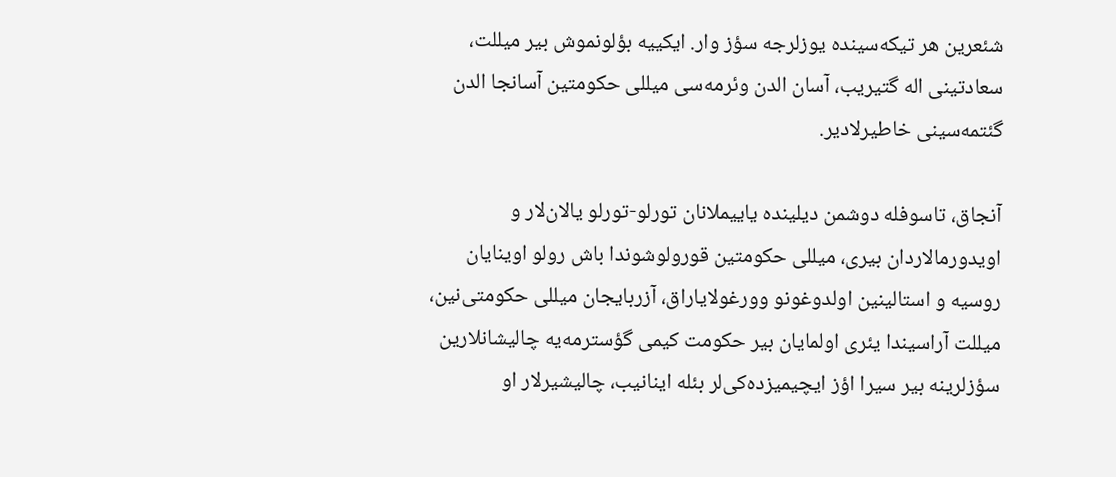شئعرین هر تیکه‌سینده یوزلرجه سؤز وار. ایکییه بؤلونموش بیر میللت، سعادتینی اله گتیریب، آسان الدن وئرمه‌سی میللی حکومتین آسانجا الدن گئتمه‌سینی خاطیرلادیر.

آنجاق، تاسوفله دوشمن دیلینده یاییملانان تورلو-تورلو یالان‌لار و اویدورمالاردان بیری، میللی حکومتین قورولوشوندا باش رولو اوینایان روسیه و استالینین اولدوغونو وورغولایاراق، آزربایجان میللی حکومتی‌نین، میللت آراسیندا یئری اولمایان بیر حکومت کیمی گؤسترمه‌یه چالیشانلارین سؤزلرینه بیر سیرا اؤز ایچیمیزده‌کی‌لر بئله اینانیب، چالیشیرلار او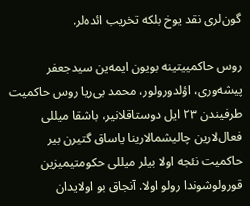گون‌لری نقد یوخ بلکه تخریب ائده‌لر.

روس حاکمییتینه بویون ایمه‌ین سیدجعفر پیشه‌وری، اؤلدورولور، محمد بی‌ریا روس حاکمیت طرفیندن ۲۳ ایل دوستاقلانیر، باشقا میللی فعال‌لارین چالیشمالارینا یاساق گتیرن بیر حاکمیت نئجه اولا بیلر میللی حکومتیمیزین قورولوشوندا رولو اولا. آنجاق بو اولایدان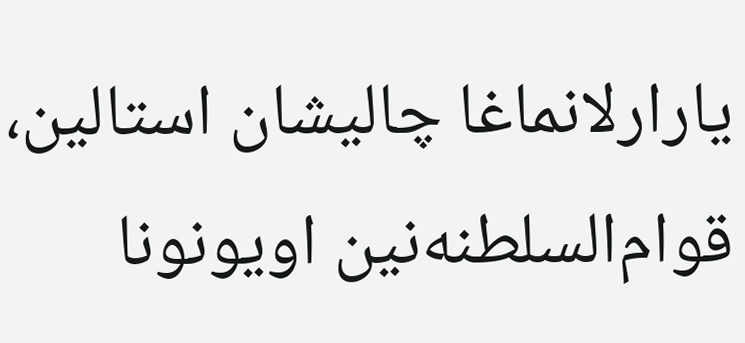یارارلانماغا چالیشان استالین، قوام‌السلطنه‌نین اویونونا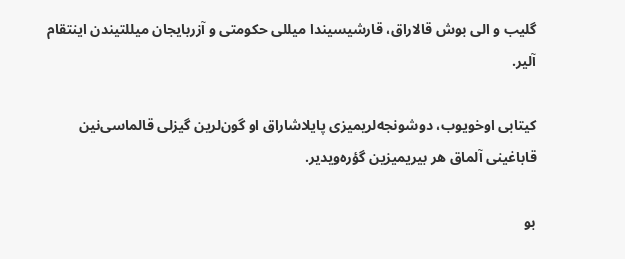گلیب و الی بوش قالاراق، قارشیسیندا میللی حکومتی و آزربایجان میللتیندن اینتقام آلیر.

کیتابی اوخویوب، دوشونجه‌لریمیزی پایلاشاراق او گون‌لرین گیزلی قالماسی‌نین قاباغینی آلماق هر بیریمیزین گؤره‌ویدیر.

بو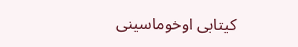کیتابی اوخوماسینی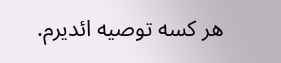هر کسه توصیه ائدیرم.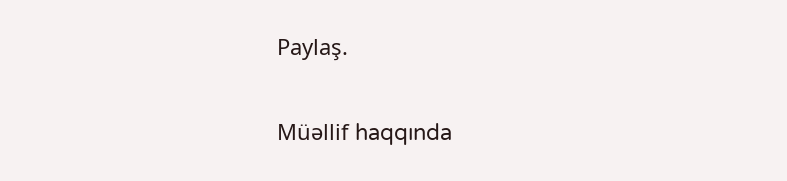Paylaş.

Müəllif haqqında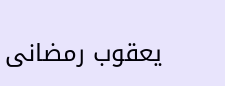یعقوب رمضانی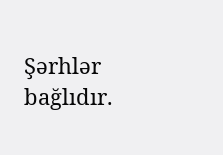Şərhlər bağlıdır.